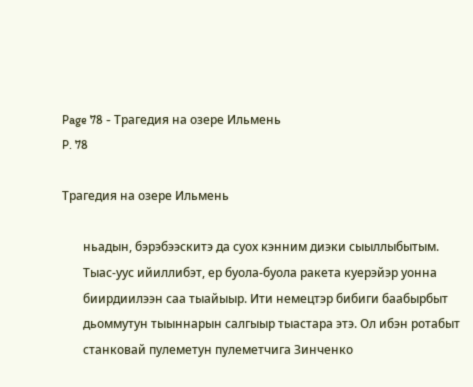Page 78 - Трагедия на озере Ильмень
P. 78

Трагедия на озере Ильмень

       ньадын, бэрэбээскитэ да суох кэнним диэки сыыллыбытым.
       Тыас-уус ийиллибэт, ер буола-буола ракета куерэйэр уонна
       биирдиилээн саа тыайыыр. Ити немецтэр бибиги баабырбыт
       дьоммутун тыыннарын салгыыр тыастара этэ. Ол ибэн ротабыт
       станковай пулеметун пулеметчига Зинченко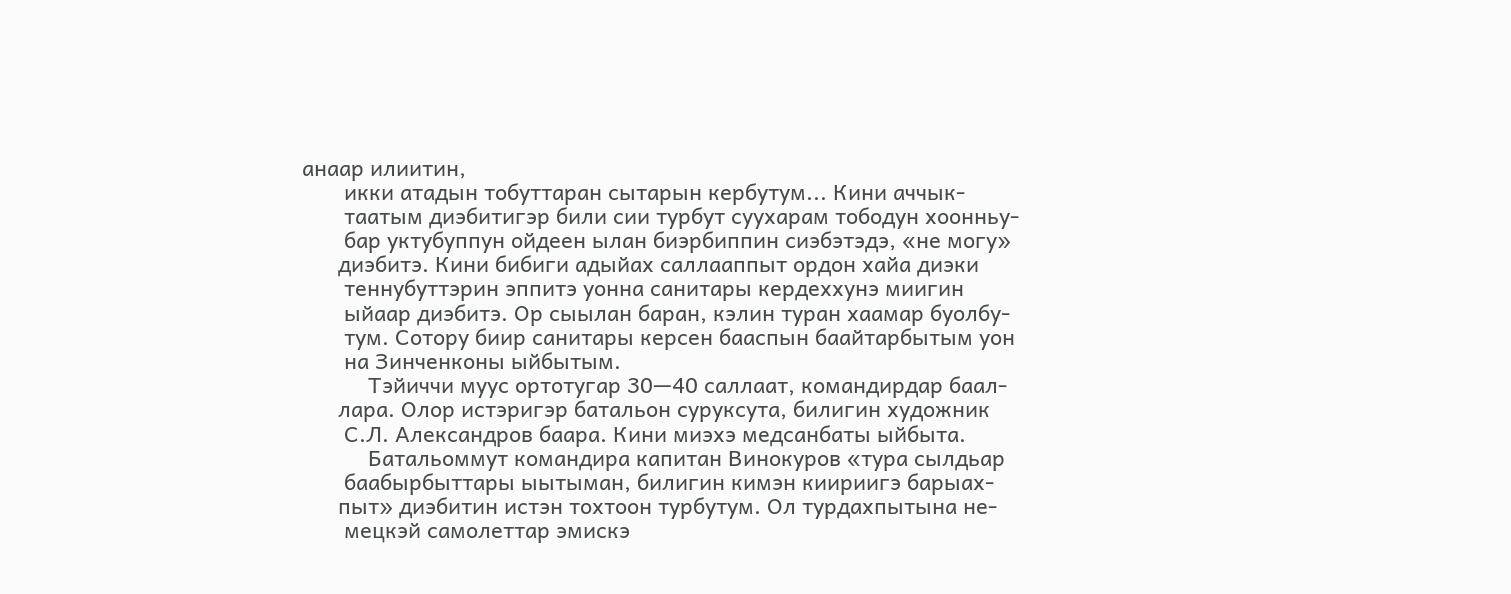анаар илиитин,
       икки атадын тобуттаран сытарын кербутум... Кини аччык-
       таатым диэбитигэр били сии турбут суухарам тободун хоонньу-
       бар уктубуппун ойдеен ылан биэрбиппин сиэбэтэдэ, «не могу»
      диэбитэ. Кини бибиги адыйах саллааппыт ордон хайа диэки
       теннубуттэрин эппитэ уонна санитары кердеххунэ миигин
       ыйаар диэбитэ. Ор сыылан баран, кэлин туран хаамар буолбу-
       тум. Сотору биир санитары керсен бааспын баайтарбытым уон
       на Зинченконы ыйбытым.
           Тэйиччи муус ортотугар 30—40 саллаат, командирдар баал-
      лара. Олор истэригэр батальон суруксута, билигин художник
       С.Л. Александров баара. Кини миэхэ медсанбаты ыйбыта.
           Батальоммут командира капитан Винокуров «тура сылдьар
       баабырбыттары ыытыман, билигин кимэн киириигэ барыах-
      пыт» диэбитин истэн тохтоон турбутум. Ол турдахпытына не-
       мецкэй самолеттар эмискэ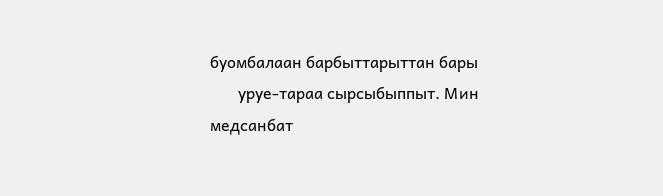буомбалаан барбыттарыттан бары
       уруе-тараа сырсыбыппыт. Мин медсанбат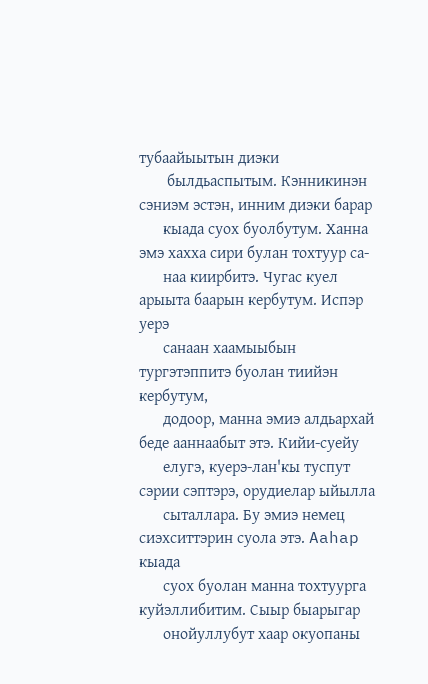тубаайыытын диэки
       былдьаспытым. Кэнникинэн сэниэм эстэн, инним диэки барар
      кыада суох буолбутум. Ханна эмэ хахха сири булан тохтуур са-
      наа киирбитэ. Чугас куел арыыта баарын кербутум. Испэр уерэ
      санаан хаамыыбын тургэтэппитэ буолан тиийэн кербутум,
      додоор, манна эмиэ алдьархай беде ааннаабыт этэ. Кийи-суейу
      елугэ, куерэ-лан'кы туспут сэрии сэптэрэ, орудиелар ыйылла
      сыталлара. Бу эмиэ немец сиэхситтэрин суола этэ. Aahap кыада
      суох буолан манна тохтуурга куйэллибитим. Сыыр быарыгар
      онойуллубут хаар окуопаны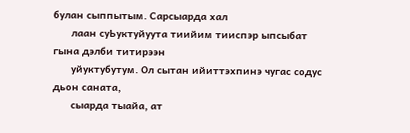булан сыппытым. Сарсыарда хал
      лаан суЬуктуйуута тиийим тииспэр ыпсыбат гына дэлби титирээн
      уйуктубутум. Ол сытан ийиттэхпинэ чугас содус дьон саната,
      сыарда тыайа, ат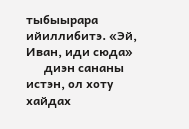тыбыырара ийиллибитэ. «Эй, Иван, иди сюда»
      диэн сананы истэн, ол хоту хайдах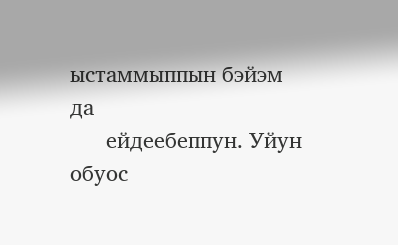ыстаммыппын бэйэм да
      ейдеебеппун. Уйун обуос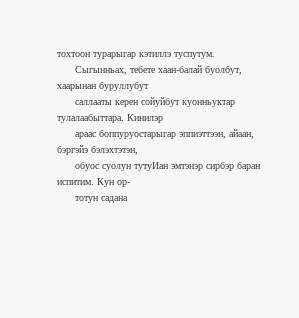тохтоон турарыгар кэтиллэ туспутум.
      Сыгынньах, тебете хаан-балай буолбут, хаарынан буруллубут
      саллааты керен сойуйбут куонньуктар тулалаабыттара. Кинилэр
      араас боппуруостарыгар эппиэттээн, айаан, бэргэйэ бэлэхтэтэн,
      обуос суолун тутуИан эмтэнэр сирбэр баран испитим. Кун ор-
      тотун садана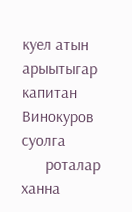куел атын арыытыгар капитан Винокуров суолга
      роталар ханна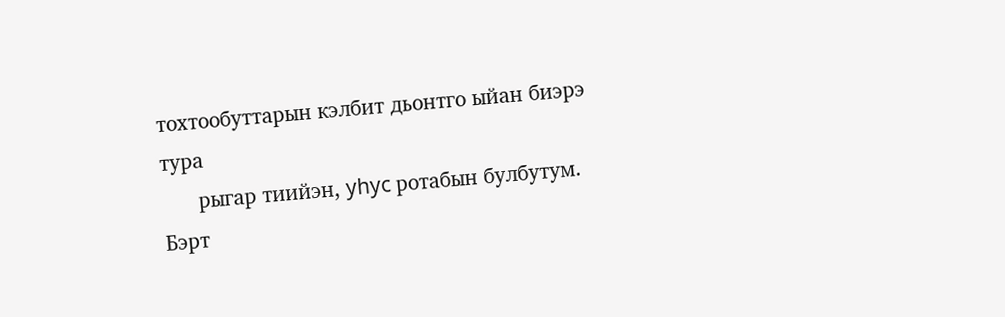тохтообуттарын кэлбит дьонтго ыйан биэрэ тура
      рыгар тиийэн, yhyc ротабын булбутум. Бэрт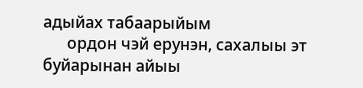адыйах табаарыйым
      ордон чэй ерунэн, сахалыы эт буйарынан айыы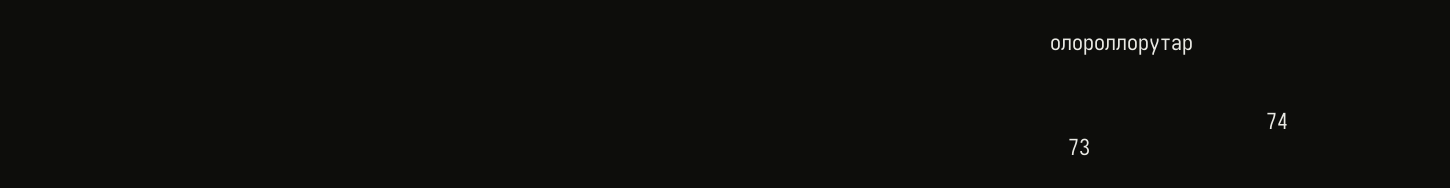олороллорутар


                                    74
   73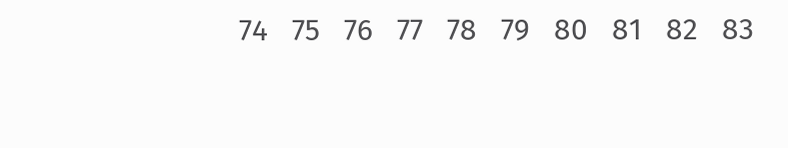74   75   76   77   78   79   80   81   82   83